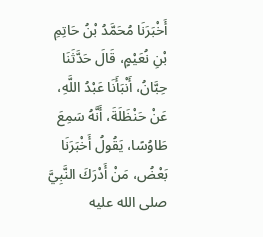أَخْبَرَنَا مُحَمَّدُ بْنُ حَاتِمِ بْنِ نُعَيْمٍ، قَالَ حَدَّثَنَا حِبَّانُ، أَنْبَأَنَا عَبْدُ اللَّهِ، عَنْ حَنْظَلَةَ، أَنَّهُ سَمِعَ طَاوُسًا، يَقُولُ أَخْبَرَنَا بَعْضُ، مَنْ أَدْرَكَ النَّبِيَّ صلى الله عليه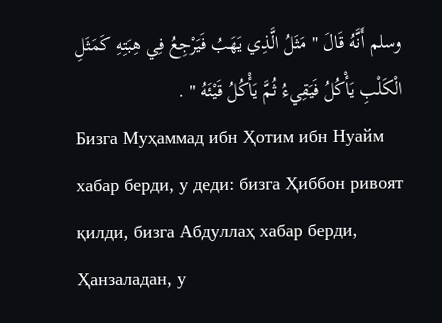وسلم أَنَّهُ قَالَ " مَثَلُ الَّذِي يَهَبُ فَيَرْجِعُ فِي هِبَتِهِ كَمَثَلِ الْكَلْبِ يَأْكُلُ فَيَقِيءُ ثُمَّ يَأْكُلُ قَيْئَهُ " .
Бизга Муҳаммад ибн Ҳотим ибн Нуайм хабар берди, у деди: бизга Ҳиббон ривоят қилди, бизга Абдуллаҳ хабар берди, Ҳанзаладан, у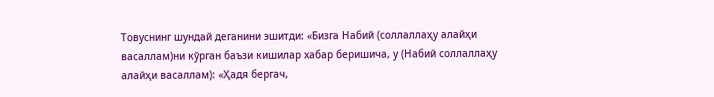Товуснинг шундай деганини эшитди: «Бизга Набий (соллаллаҳу алайҳи васаллам)ни кўрган баъзи кишилар хабар беришича, у (Набий соллаллаҳу алайҳи васаллам): «Ҳадя бергач,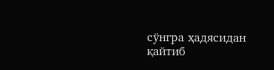сўнгра ҳадясидан қайтиб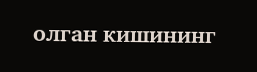олган кишининг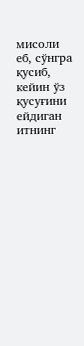мисоли еб, сўнгра қусиб, кейин ўз қусуғини ейдиган итнинг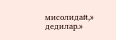мисолидай,» дедилар.»